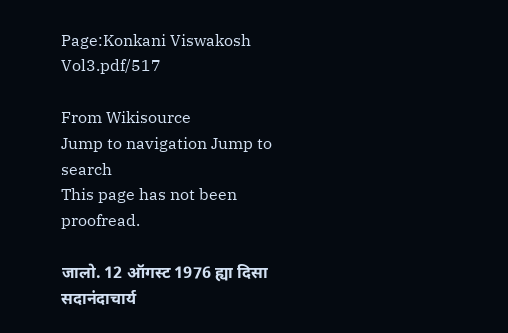Page:Konkani Viswakosh Vol3.pdf/517

From Wikisource
Jump to navigation Jump to search
This page has not been proofread.

जालो. 12 ऑगस्ट 1976 ह्या दिसा सदानंदाचार्य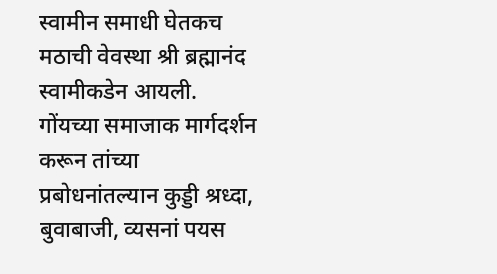स्वामीन समाधी घेतकच मठाची वेवस्था श्री ब्रह्मानंद स्वामीकडेन आयली. गोंयच्या समाजाक मार्गदर्शन करून तांच्या प्रबोधनांतल्यान कुड्डी श्रध्दा, बुवाबाजी, व्यसनां पयस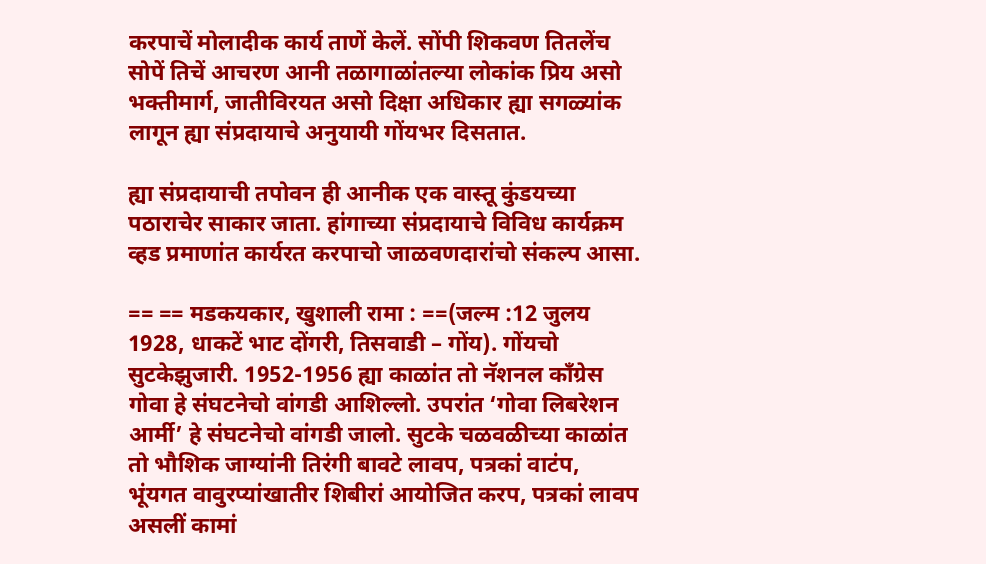करपाचें मोलादीक कार्य ताणें केलें. सोंपी शिकवण तितलेंच सोपें तिचें आचरण आनी तळागाळांतल्या लोकांक प्रिय असो भक्तीमार्ग, जातीविरयत असो दिक्षा अधिकार ह्या सगळ्यांक लागून ह्या संप्रदायाचे अनुयायी गोंयभर दिसतात.

ह्या संप्रदायाची तपोवन ही आनीक एक वास्तू कुंडयच्या पठाराचेर साकार जाता. हांगाच्या संप्रदायाचे विविध कार्यक्रम व्हड प्रमाणांत कार्यरत करपाचो जाळवणदारांचो संकल्प आसा.

== == मडकयकार, खुशाली रामा : ==(जल्म :12 जुलय 1928, धाकटें भाट दोंगरी, तिसवाडी – गोंय). गोंयचो सुटकेझुजारी. 1952-1956 ह्या काळांत तो नॅशनल कॉंग्रेस गोवा हे संघटनेचो वांगडी आशिल्लो. उपरांत ‘गोवा लिबरेशन आर्मी’ हे संघटनेचो वांगडी जालो. सुटके चळवळीच्या काळांत तो भौशिक जाग्यांनी तिरंगी बावटे लावप, पत्रकां वाटंप, भूंयगत वावुरप्यांखातीर शिबीरां आयोजित करप, पत्रकां लावप असलीं कामां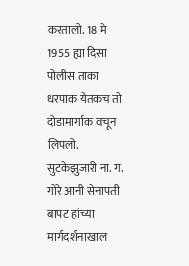करतालो. 18 मे 1955 ह्या दिसा पोलीस ताका धरपाक येतकच तो दोडामार्गाक वचून लिपलो. सुटकेझुजारी ना. ग. गोरे आनी सेनापती बापट हांच्या मार्गदर्शनाखाल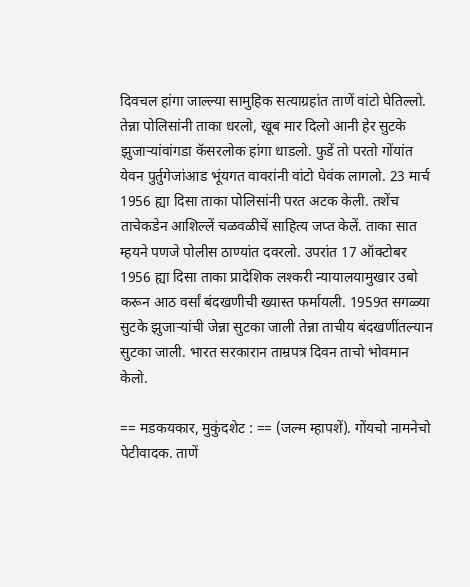दिवचल हांगा जाल्ल्या सामुहिक सत्याग्रहांत ताणें वांटो घेतिल्लो. तेन्ना पोलिसांनी ताका धरलो, खूब मार दिलो आनी हेर सुटके झुजाऱ्यांवांगडा कॅसरलोक हांगा धाडलो. फुडें तो परतो गोंयांत येवन पुर्तुगेजांआड भूंयगत वावरांनी वांटो घेवंक लागलो. 23 मार्च 1956 ह्या दिसा ताका पोलिसांनी परत अटक केली. तशेंच ताचेकडेन आशिल्लें चळवळीचें साहित्य जप्त केलें. ताका सात म्हयने पणजे पोलीस ठाण्यांत दवरलो. उपरांत 17 ऑक्टोबर 1956 ह्या दिसा ताका प्रादेशिक लश्करी न्यायालयामुखार उबो करून आठ वर्सां बंदखणीची ख्यास्त फर्मायली. 1959त सगळ्या सुटके झुजाऱ्यांची जेन्ना सुटका जाली तेन्ना ताचीय बंदखणींतल्यान सुटका जाली. भारत सरकारान ताम्रपत्र दिवन ताचो भोवमान केलो.

== मडकयकार, मुकुंदशेट : == (जल्म म्हापशें). गोंयचो नामनेचो पेटीवादक. ताणें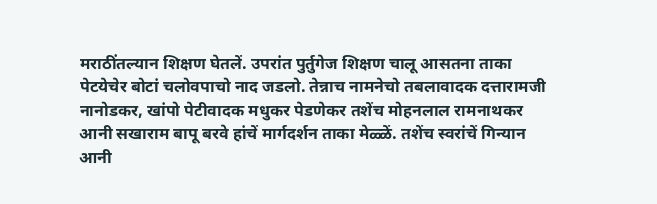मराठींतल्यान शिक्षण घेतलें. उपरांत पुर्तुगेज शिक्षण चालू आसतना ताका पेटयेचेर बोटां चलोवपाचो नाद जडलो. तेन्नाच नामनेचो तबलावादक दत्तारामजी नानोडकर, खांपो पेटीवादक मधुकर पेडणेकर तशेंच मोहनलाल रामनाथकर आनी सखाराम बापू बरवे हांचें मार्गदर्शन ताका मेळ्ळें. तशेंच स्वरांचें गिन्यान आनी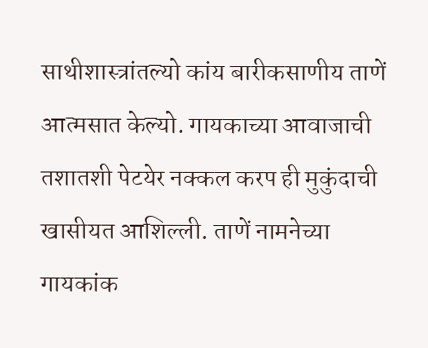साथीशास्त्रांतल्यो कांय बारीकसाणीय ताणें आत्मसात केल्यो. गायकाच्या आवाजाची तशातशी पेटयेर नक्कल करप ही मुकुंदाची खासीयत आशिल्ली. ताणें नामनेच्या गायकांक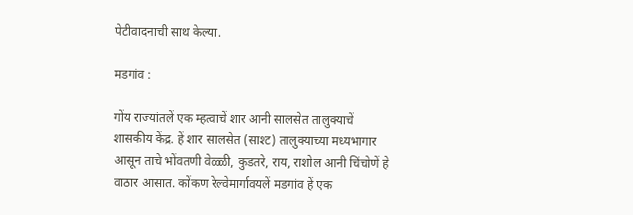पेटीवादनाची साथ केल्या.

मडगांव :

गोंय राज्यांतलें एक म्हत्वाचें शार आनी सालसेत तालुक्याचें शासकीय केंद्र. हें शार सालसेत (साश्ट) तालुक्याच्या मध्यभागार आसून ताचे भोंवतणी वेळ्ळी, कुडतरे, राय, राशोल आनी चिंचोणें हे वाठार आसात. कोंकण रेल्वेमार्गावयलें मडगांव हें एक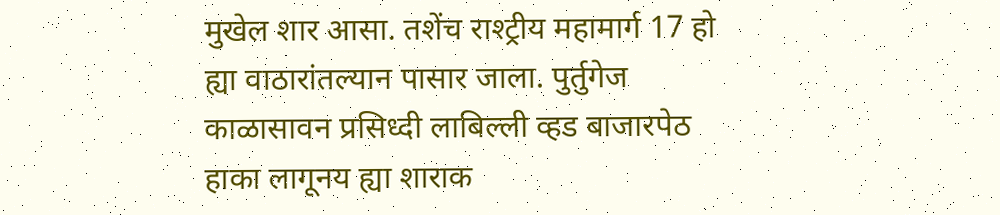मुखेल शार आसा. तशेंच राश्ट्रीय महामार्ग 17 हो ह्या वाठारांतल्यान पासार जाला. पुर्तुगेज काळासावन प्रसिध्दी लाबिल्ली व्हड बाजारपेठ हाका लागूनय ह्या शाराक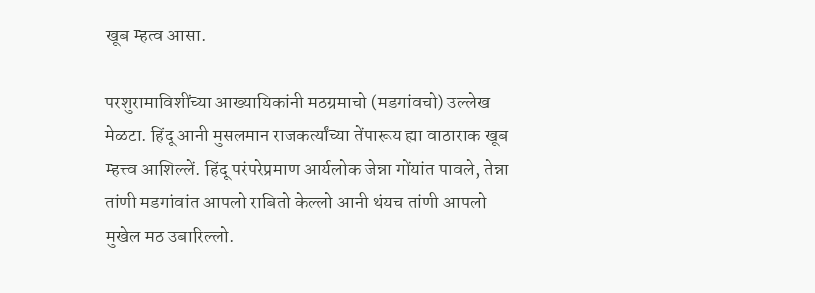खूब म्हत्व आसा.

परशुरामाविशींच्या आख्यायिकांनी मठग्रमाचो (मडगांवचो) उल्लेख मेळटा. हिंदू आनी मुसलमान राजकर्त्यांच्या तेंपारूय ह्या वाठाराक खूब म्हत्त्व आशिल्लें. हिंदू परंपरेप्रमाण आर्यलोक जेन्ना गोंयांत पावले, तेन्ना तांणी मडगांवांत आपलो राबितो केल्लो आनी थंयच तांणी आपलो मुखेल मठ उबारिल्लो.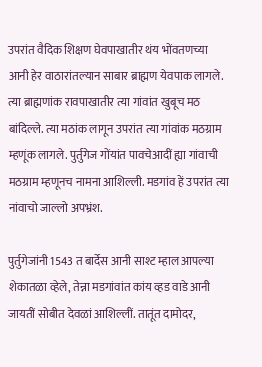उपरांत वैदिक शिक्षण घेवपाखातीर थंय भोंवतणच्या आनी हेर वाठारांतल्यान साबार ब्राह्मण येवपाक लागले. त्या ब्राह्मणांक रावपाखातीर त्या गांवांत खुबूच मठ बांदिल्ले. त्या मठांक लागून उपरांत त्या गांवांक मठग्राम म्हणूंक लागले. पुर्तुगेज गोंयांत पावचेआदीं ह्या गांवाची मठग्राम म्हणूनच नामना आशिल्ली. मडगांव हें उपरांत त्या नांवाचो जाल्लो अपभ्रंश.

पुर्तुगेजांनी 1543 त बार्देस आनी साश्ट म्हाल आपल्या शेकातळा व्हेले, तेन्ना मडगांवांत कांय व्हड वाडे आनी जायतीं सोबीत देवळां आशिल्लीं. तातूंत दामोदर,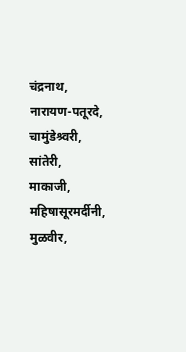चंद्रनाथ, नारायण-पतूरदे, चामुंडेश्र्वरी, सांतेरी, माकाजी, महिषासूरमर्दीनी, मुळवीर,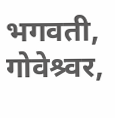भगवती, गोवेश्र्वर,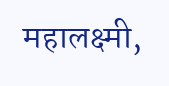महालक्ष्मी,